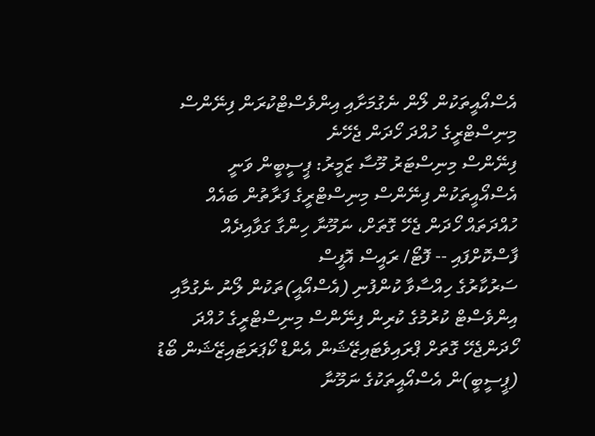އެސްއޯއީތަކުން ލޯން ނެގުމަށާއި އިންވެސްޓްކުރަން ފިނޭންސް މިނިސްޓްރީގެ ހުއްދަ ހޯދަން ޖެހޭނެ
ފިނޭންސް މިނިސްޓަރު މޫސާ ޒަމީރު: ޕީސީބީން ވަނީ އެސްއޯއީތަކުން ފިނޭންސް މިނިސްޓްރީގެ ފަރާތުން ބައެއް ހުއްދަތައް ހޯދަން ޖެހޭ ގޮތަށް، ނަމޫނާ ހިންގާ ގަވާއިދެއް ފާސްކޮށްފައި -- ފޮޓޯ/ ރައީސް އޮފީސް
ސަރުކާރުގެ ހިއްސާވާ ކުންފުނި (އެސްއޯއީ)ތަކުން ލޯނު ނެގުމާއި އިންވެސްޓް ކުރުމުގެ ކުރިން ފިނޭންސް މިނިސްޓްރީގެ ހުއްދަ ހޯދަންޖެހޭ ގޮތަށް ޕްރައިވެޓައިޒޭޝަން އެންޑް ކޯޕަރަޓައިޒޭޝަން ބޯޑު (ޕީސީބީ)ން އެސްއޯއީތަކުގެ ނަމޫނާ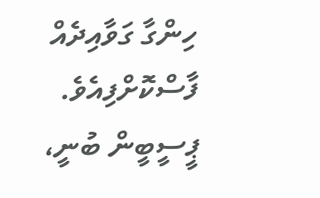ހިންގާ ގަވާއިދެއް ފާސްކޮށްފިއެވެ.
ޕީސީބީން ބުނީ،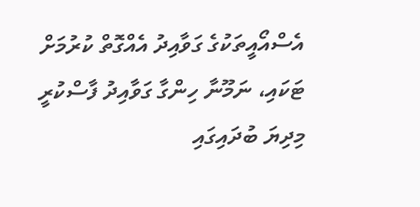އެސްއޯއީތަކުގެ ގަވާއިދު އެއްގޮތް ކުރުމަށް ޓަކައި، ނަމޫނާ ހިންގާ ގަވާއިދު ފާސްކުރީ މިދިޔަ ބުދައިގައި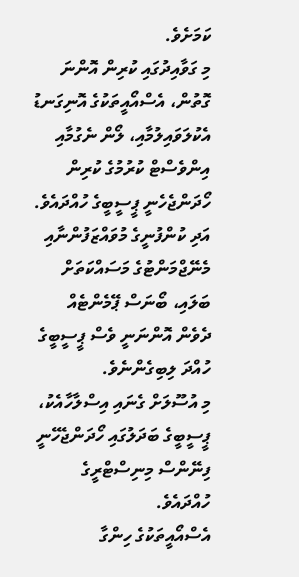ކަމަށެވެ.
މި ގަވާއިދުގައި ކުރިން އޮންނަ ގޮތުން، އެސްއޯއީތަކުގެ އޮނިގަނޑު އެކުލަވައިލުމާއި، ލޯން ނެގުމާއި އިންވެސްޓް ކުރުމުގެ ކުރިން ހޯދަންޖެހެނީ ޕީސީބީގެ ހުއްދައެވެ. އަދި ކުންފުނީގެ މުވައްޒަފުންނާއި މެނޭޖްމަންޓުގެ މަސައްކަތަށް ބަލައި، ބޯނަސް ޕޭމެންޓެއް ދެވެން އޮންނަނީ ވެސް ޕީސީބީގެ ހުއްދަ ލިބިގެންނެވެ.
މި އުސޫލަށް ގެނައި އިސްލާހާއެކު، ޕީސީބީގެ ބަދަލުގައި ހޯދަންޖެހޭނީ ފިނޭންސް މިނިސްޓްރީގެ ހުއްދައެވެ.
އެސްއޯއީތަކުގެ ހިންގާ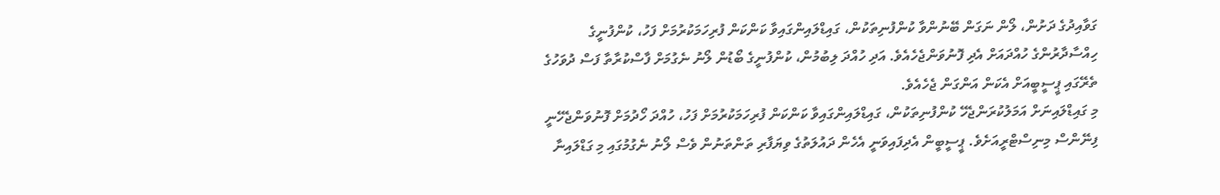ގަވާއިދުގެ ދަށުން، ލޯން ނަގަން ބޭނުންވާ ކުންފުނިތަކުން، ގައިޑްލައިންގައިވާ ކަންކަން ފުރިހަމަކުރުމަށް ފަހު، ކުންފުނީގެ ހިއްސާދާރުންގެ ހުއްދައަށް އެދި ފޮނުވަންޖެހެއެވެ. އަދި ހުއްދަ ލިބުމުން، ކުންފުނީގެ ބޯޑުން ލޯނު ނެގުމަށް ފާސްކުރާތާ ފަސް ދުވަހުގެ ތެރޭގައި ޕީސީބީއަށް އެކަން އަންގަން ޖެހެއެވެ.
މި ގައިޑްލައިނަށް އަމަލުކުރަންޖެހޭ ކުންފުނިތަކުން، ގައިޑްލައިންގައިވާ ކަންކަން ފުރިހަމަކުރުމަށް ފަހު، ހުއްދަ ހޯދުމަށް ފޮނުވަންޖެހޭނީ ފިނޭންސް މިނިސްޓްރީއަށެވެ. ޕީސީބީން އެދިފައިވަނީ އެހެން ދައުލަތުގެ ވިޔަފާރި ތަންތަނުން ވެސް ލޯނު ނެގުމުގައި މި ގަޑްލައިނާ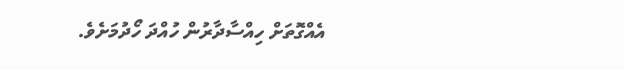އެއްގޮތަށް ހިއްސާދާރުން ހުއްދަ ހޯދުމަށެވެ.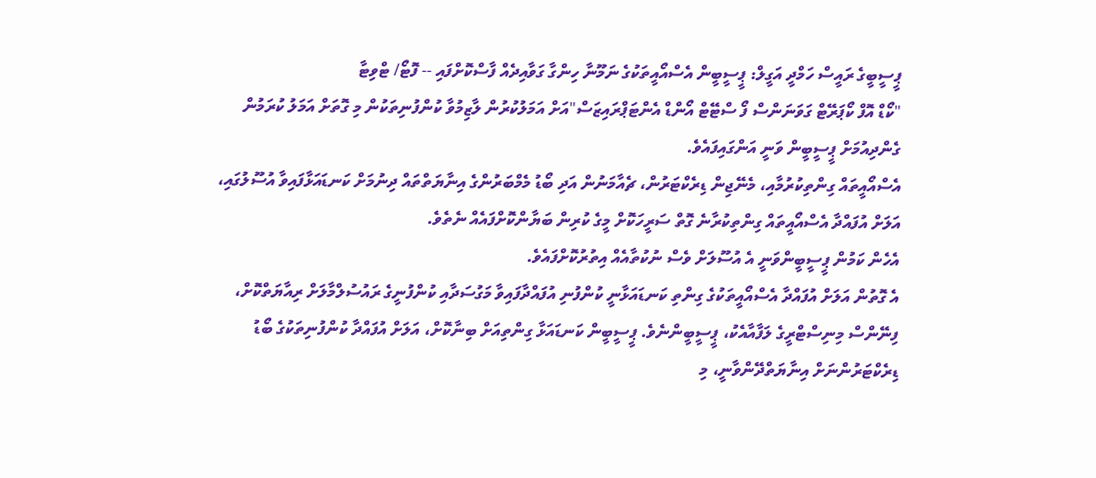ޕީސީބީގެ ރައީސް ހަމްދީ އަގީލް: ޕީސީބީން އެސްއޯއީތަކުގެ ނަމޫނާ ހިންގާ ގަވާއިދެއް ފާސްކޮށްފައި -- ފޮޓޯ/ ޓްވިޓާ
"ކޯޑް އޮފް ކޯޕަރޭޓް ގަވަނަންސް ފޯ ސްޓޭޓް އޯންޑް އެންޓަޕްރައިޒަސް"އަށް އަމަލުކުރުން ލާޒިމުވާ ކުންފުނިތަކުން މި ގޮތަށް އަމަލު ކުރަމުން ގެންދިއުމަށް ޕީސީބީން ވަނީ އަންގައިފައެވެ.
އެސްއޯއީތައް ގިންތިކުރުމާއި، މެނޭޖިން ޑިރެކްޓަރުން، ޗެއާމަނުން އަދި ބޯޑު މެމްބަރުންގެ އިނާޔަތްތައް ދިނުމަށް ކަނޑައަޅާފައިވާ އުސޫލުގައި، އަލަށް އުފައްދާ އެސްއޯއީތައް ގިންތިކުރާނެ ގޮތް ސަރީހަކޮށް މީގެ ކުރިން ބަޔާންކޮށްފައެއް ނެތެވެ.
އެހެން ކަމުން ޕީސީބީންވަނީ އެ އުސޫލަށް ވެސް ނުކުތާއެއް އިތުރުކޮށްފައެވެ.
އެ ގޮތުން އަލަށް އުފައްދާ އެސްއޯއީތަކުގެ ގިންތި ކަނޑައަޅާނީ ކުންފުނި އުފައްދާފައިވާ މަގުސަދާއި ކުންފުނީގެ ރައުސުލްމާލަށް ރިއާޔަތްކޮށް، ފިނޭންސް މިނިސްޓްރީގެ ލަފާއާއެކު، ޕީސީބީންނެވެ. ޕީސީބީން ކަނޑައަޅާ ގިންތިއަށް ބިނާކޮށް، އަލަށް އުފައްދާ ކުންފުނިތަކުގެ ބޯޑު ޑިރެކްޓަރުންނަށް އިނާޔަތްދޭންވާނީ، މި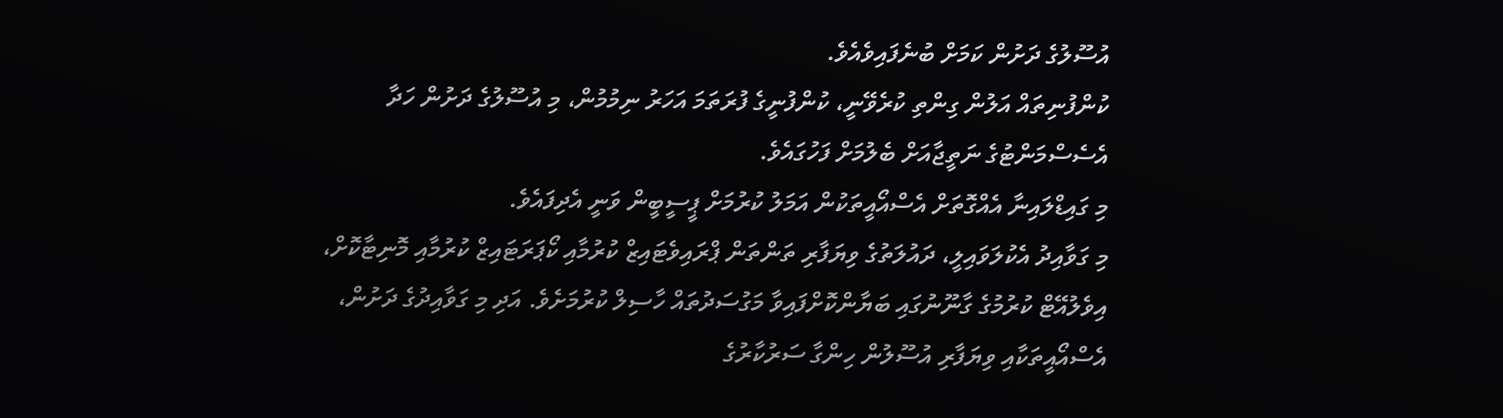އުސޫލުގެ ދަށުން ކަމަށް ބުނެފައިވެއެވެ.
ކުންފުނިތައް އަލުން ގިންތި ކުރެވޭނީ، ކުންފުނީގެ ފުރަތަމަ އަހަރު ނިމުމުން، މި އުސޫލުގެ ދަށުން ހަދާ އެސެސްމަންޓުގެ ނަތީޖާއަށް ބެލުމަށް ފަހުގައެވެ.
މި ގައިޑްލައިނާ އެއްގޮތަށް އެސްއޯއީތަކުން އަމަލު ކުރުމަށް ޕީސީބީން ވަނީ އެދިފައެވެ.
މި ގަވާއިދު އެކުލަވައިލީ، ދައުލަތުގެ ވިޔަފާރި ތަންތަން ޕްރައިވެޓައިޒް ކުރުމާއި ކޯޕަރަޓައިޒް ކުރުމާއި މޮނިޓާކޮށް، އިވެލުއޭޓް ކުރުމުގެ ގާނޫނުގައި ބަޔާންކޮށްފައިވާ މަގުސަދުތައް ހާސިލް ކުރުމަށެވެ. އަދި މި ގަވާއިދުގެ ދަށުން، އެސްއޯއީތަކާއި ވިޔަފާރި އުސޫލުން ހިންގާ ސަރުކާރުގެ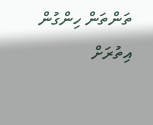ތަންތަން ހިންގުން އިތުރަށް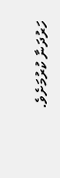ހަރުދަނާ ކުރުމަށެވެ.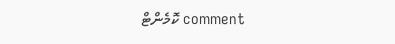comment ކޮމެންޓް